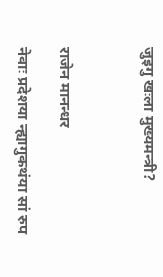जुइगु खःला मुख्यमन्त्री?



राजेन मानन्धर

नेवाः प्रदेशया न्ह्यागुकथंया सां रुप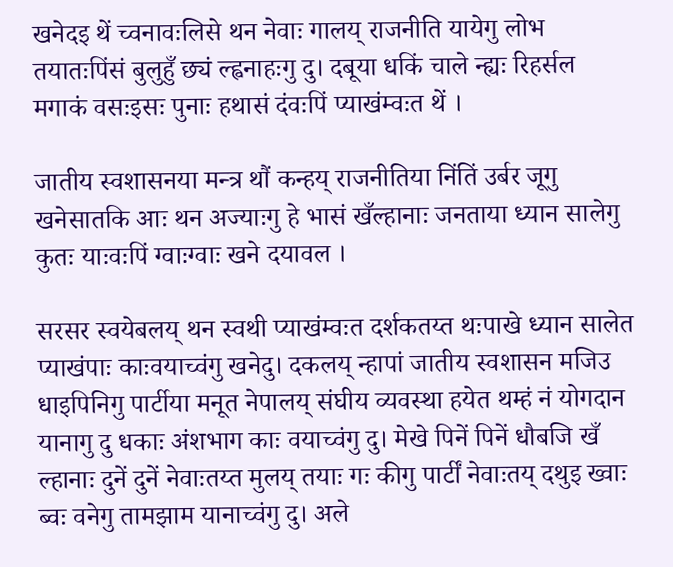खनेदइ थें च्वनावःलिसे थन नेवाः गालय् राजनीति यायेगु लोभ तयातःपिंसं बुलुहुँ छ्यं ल्ह्वनाहःगु दु। दबूया धकिं चाले न्ह्यः रिहर्सल मगाकं वसःइसः पुनाः हथासं दंवःपिं प्याखंम्वःत थें ।

जातीय स्वशासनया मन्त्र थौं कन्हय् राजनीतिया निंतिं उर्बर जूगु खनेसातकि आः थन अज्याःगु हे भासं खँल्हानाः जनताया ध्यान सालेगु कुतः याःवःपिं ग्वाःग्वाः खने दयावल ।

सरसर स्वयेबलय् थन स्वथी प्याखंम्वःत दर्शकतय्त थःपाखे ध्यान सालेत प्याखंपाः काःवयाच्वंगु खनेदु। दकलय् न्हापां जातीय स्वशासन मजिउ धाइपिनिगु पार्टीया मनूत नेपालय् संघीय व्यवस्था हयेत थम्हं नं योगदान यानागु दु धकाः अंशभाग काः वयाच्वंगु दु। मेखे पिनें पिनें धौबजि खँ ल्हानाः दुनें दुनें नेवाःतय्त मुलय् तयाः गः कीगु पार्टीं नेवाःतय् दथुइ ख्वाः ब्वः वनेगु तामझाम यानाच्वंगु दु। अले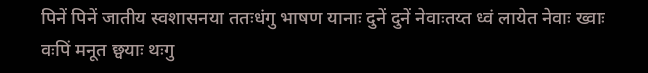पिनें पिनें जातीय स्वशासनया ततःधंगु भाषण यानाः दुनें दुनें नेवाःतय्त ध्वं लायेत नेवाः ख्वाः वःपिं मनूत छ्वयाः थःगु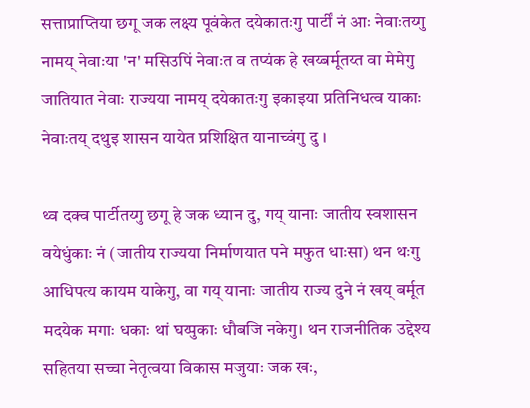सत्ताप्राप्तिया छगू जक लक्ष्य पूवंकेत दयेकातःगु पार्टीं नं आः नेवाःतय्गु नामय् नेवाःया 'न' मसिउपिं नेवाःत व तप्यंक हे खय्बर्मूतय्त वा मेमेगु जातियात नेवाः राज्यया नामय् दयेकातःगु इकाइया प्रतिनिधत्व याकाः नेवाःतय् दथुइ शासन यायेत प्रशिक्षित यानाच्वंगु दु ।

थ्व दक्व पार्टीतय्गु छगू हे जक ध्यान दु, गय् यानाः जातीय स्वशासन वयेधुंकाः नं (जातीय राज्यया निर्माणयात पने मफुत धाःसा) थन थःगु आधिपत्य कायम याकेगु, वा गय् यानाः जातीय राज्य दुने नं खय् बर्मूत मदयेक मगाः धकाः थां घय्पुकाः धौबजि नकेगु। थन राजनीतिक उद्देश्य सहितया सच्चा नेतृत्वया विकास मजुयाः जक खः,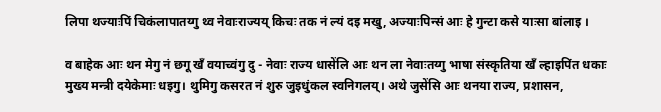लिपा थज्याःपिं चिकंलापातय्गु थ्व नेवाःराज्यय् किचः तक नं ल्यं दइ मखु, अज्याःपिन्सं आः हे गुन्टा कसे याःसा बांलाइ ।

व बाहेक आः थन मेगु नं छगू खँ वयाच्वंगु दु - नेवाः राज्य धासेंलि आः थन ला नेवाःतय्गु भाषा संस्कृतिया खँ ल्हाइपिंत धकाः मुख्य मन्त्री दयेकेमाः धइगु। थुमिगु कसरत नं शुरु जुइधुंकल स्वनिगलय्। अथे जुसेंसि आः थनया राज्य, प्रशासन,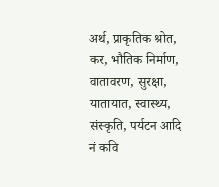अर्थ, प्राकृतिक श्रोत, कर, भौतिक निर्माण, वातावरण, सुरक्षा, यातायात, स्वास्थ्य, संस्कृति, पर्यटन आदि नं कवि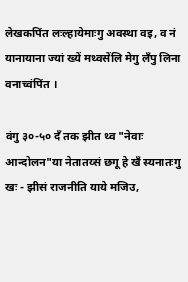लेखकपिंत लःल्हायेमाःगु अवस्था वइ, व नं यानायाना ज्यां ख्यें मथ्वसेंलि मेगु लँपु लिना वनाच्वंपिंत ।

वंगु ३०-५० दँ तक झीत थ्व "नेवाः आन्दोलन"या नेतातय्सं छगू हे खँ स्यनातःगु खः - झीसं राजनीति याये मजिउ,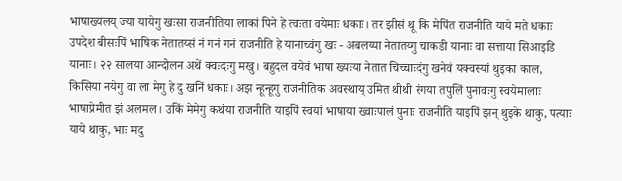भाषाख्यलय् ज्या यायेगु खःसा राजनीतिया लाकां पिने हे त्वःता वयेमाः धकाः। तर झीसं थू कि मेपिंत राजनीति याये मते धकाः उपदेश बीसःपिं भाषिक नेतातय्सं नं गनं गनं राजनीति हे यानाच्वंगु खः - अबलय्या नेतातय्गु चाकडी यानाः वा सत्ताया सिआइडि यानाः। २२ सालया आन्दोलन अथें क्वःदःगु मखु। बहुदल वयेवं भाषा ख्यःया नेतात चिच्चाःदंगु खनेवं यक्वस्यां थुइका काल, किसिया नयेगु वा ला मेगु हे दु खनिं धकाः। अझ न्हून्हूगु राजनीतिक अवस्थाय् उमित थीथी रंगया तपुलिं पुनावःगु स्वयेमालाः भाषाप्रेमीत झं अलमल। उकिं मेमेगु कथंया राजनीति याइपिं स्वयां भाषाया ख्वाःपालं पुनाः राजनीति याइपिं झन् थुइके थाकु, पत्याः याये थाकु, भाः मदु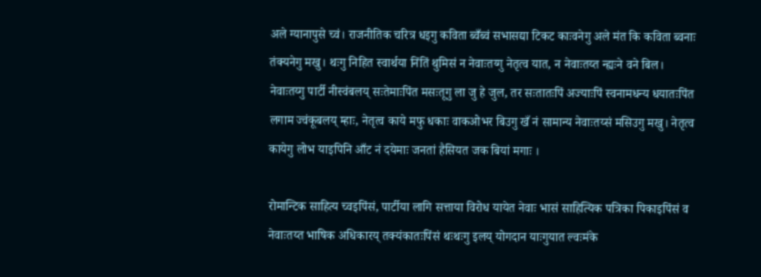अले ग्यानापुसे च्वं। राजनीतिक चरित्र धइगु कविता ब्वँब्वं सभासद्या टिकट काःवनेगु अले मंत कि कविता ब्वनाः तंक्यनेगु मखु। थःगु निहित स्वार्थया निंतिं थुमिसं न नेवाःतय्गु नेतृत्व यात, न नेवाःतय्त न्ह्यःने वने बिल।
नेवाःतय्गु पार्टी नीस्वंबलय् सःतेमाःपिंत मसःतूगु ला जु हे जुल, तर सःतातःपिं अज्याःपिं स्वनामधन्य धयातःपिंत लगाम ज्वंकूबलय् म्हाः, नेतृत्व काये मफु धकाः वाकओभर बिउगु खँ नं सामान्य नेवाःतय्सं मसिउगु मखु। नेतृत्व कायेगु लोभ याइपिनि आँट नं दयेमाः जनतां हैसियत जक बियां मगाः ।

रोमान्टिक साहित्य च्वइपिंसं, पार्टीया लागि सत्ताया विरोध यायेत नेवाः भासं साहित्यिक पत्रिका पिकाइपिंसं व नेवाःतय्त भाषिक अधिकारय् तक्यंकातःपिंसं थःथःगु इलय् योगदान याःगुयात ल्वःमंके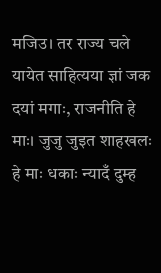मजिउ। तर राज्य चले यायेत साहित्यया ज्ञां जक दयां मगाः, राजनीति हे माः। जुजु जुइत शाहखलः हे माः धकाः न्यादँ दुम्ह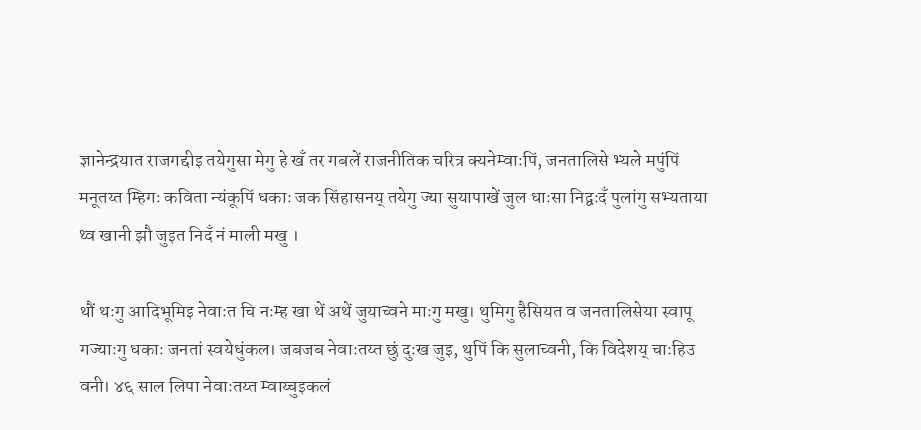ज्ञानेन्द्रयात राजगद्दीइ तयेगुसा मेगु हे खँ तर गबलें राजनीतिक चरित्र क्यनेम्वाःपिं, जनतालिसे भ्यले मपुंपिं मनूतय्त म्हिगः कविता न्यंकूपिं धकाः जक सिंहासनय् तयेगु ज्या सुयापाखें जुल धाःसा निद्वःदँ पुलांगु सभ्यताया थ्व खानी झौ जुइत निदँ नं माली मखु ।

थौं थःगु आदिभूमिइ नेवाःत चि नःम्ह खा थें अथें जुयाच्वने माःगु मखु। थुमिगु हैसियत व जनतालिसेया स्वापू गज्याःगु धकाः जनतां स्वयेधुंकल। जबजब नेवाःतय्त छुं दुःख जुइ, थुपिं कि सुलाच्वनी, कि विदेशय् चाःहिउ वनी। ४६ साल लिपा नेवाःतय्त म्वाय्चुइकलं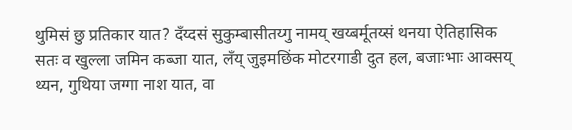थुमिसं छु प्रतिकार यात? दँय्दसं सुकुम्बासीतय्गु नामय् खय्बर्मूतय्सं थनया ऐतिहासिक सतः व खुल्ला जमिन कब्जा यात, लँय् जुइमछिंक मोटरगाडी दुत हल, बजाःभाः आक्सय् थ्यन, गुथिया जग्गा नाश यात, वा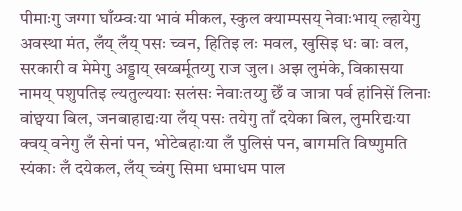पीमाःगु जग्गा घाँय्म्वःया भावं मीकल, स्कुल क्याम्पसय् नेवाःभाय् ल्हायेगु अवस्था मंत, लँय् लँय् पसः च्वन, हितिइ लः मवल, खुसिइ धः बाः वल, सरकारी व मेमेगु अड्डाय् खय्बर्मूतय्गु राज जुल। अझ लुमंके, विकासया नामय् पशुपतिइ ल्यतुल्ययाः सलंसः नेवाःतय्गु छेँ व जात्रा पर्व हांनिसें लिनाः वांछ्वया बिल, जनबाहाद्यःया लँय् पसः तयेगु ताँ दयेका बिल, लुमरिद्यःया क्वय् वनेगु लँ सेनां पन, भोटेबहाःया लँ पुलिसं पन, बागमति विष्णुमति स्यंकाः लँ दयेकल, लँय् च्वंगु सिमा धमाधम पाल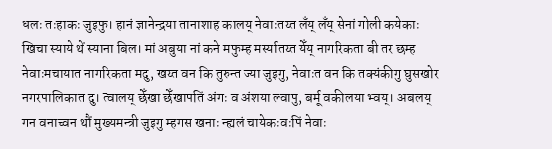धलः तःहाकः जुइफु। हानं ज्ञानेन्द्रया तानाशाह कालय् नेवाःतय्त लँय् लँय् सेनां गोली कयेकाः खिचा स्याये थें स्याना बिल। मां अबुया नां कने मफुम्ह मर्स्यातय्त येँय् नागरिकता बी तर छम्ह नेवाःमचायात नागरिकता मदु, खय्त वन कि तुरुन्त ज्या जुइगु, नेवाःत वन कि तक्यंकीगु घुसखोर नगरपालिकात दु। त्वालय् छेँखा छेँखापतिं अंगः व अंशया ल्वापु, बर्मू वकीलया भ्वय्। अबलय् गन वनाच्वन थौं मुख्यमन्त्री जुइगु म्हगस खनाः न्ह्यलं चायेकःवःपिं नेवाः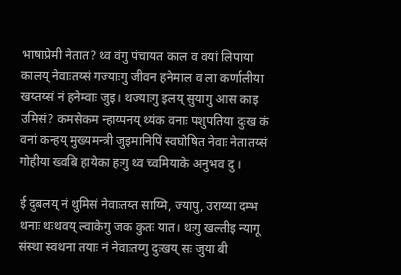भाषाप्रेमी नेतात? थ्व वंगु पंचायत काल व वयां लिपाया कालय् नेवाःतय्सं गज्याःगु जीवन हनेमाल व ला कर्णालीया खय्तय्सं नं हनेम्वाः जुइ। थज्याःगु इलय् सुयागु आस काइ उमिसं? कमसेकम न्हाय्पनय् थ्यंक वनाः पशुपतिया दुःख कं वनां कन्हय् मुख्यमन्त्री जुइमानिपिं स्वघोषित नेवाः नेतातय्सं गोहीया ख्वबि हायेका हःगु थ्व च्वमियाके अनुभव दु ।

ई दुबलय् नं थुमिसं नेवाःतय्त साय्मि, ज्यापु, उराय्या दम्भ थनाः थःथवय् ल्वाकेगु जक कुतः यात। थःगु खल्तीइ न्यागू संस्था स्वथना तयाः नं नेवाःतय्गु दुःखय् सः जुया बी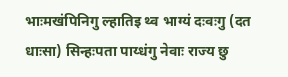भाःमखंपिनिगु ल्हातिइ थ्व भाग्यं दःवःगु (दत धाःसा) सिन्हःपता पाय्धंगु नेवाः राज्य छु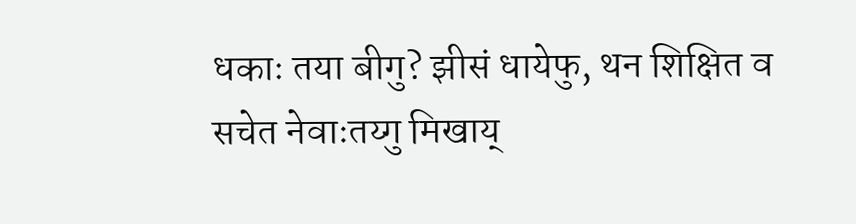धकाः तया बीगु? झीसं धायेफु, थन शिक्षित व सचेत नेवाःतय्गु मिखाय्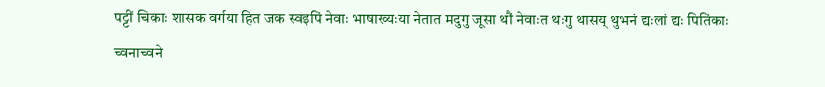पट्टीं चिकाः शासक वर्गया हित जक स्वइपिं नेवाः भाषाख्यःया नेतात मदुगु जूसा थौं नेवाःत थःगु थासय् थुभनं द्यःलां द्यः पितिंकाः च्वनाच्वने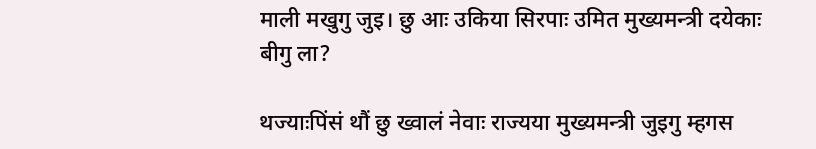माली मखुगु जुइ। छु आः उकिया सिरपाः उमित मुख्यमन्त्री दयेकाः बीगु ला?

थज्याःपिंसं थौं छु ख्वालं नेवाः राज्यया मुख्यमन्त्री जुइगु म्हगस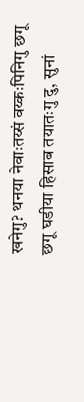खनेगु? थनया नेवाःतय्सं वय्कःपिनिगु छगू छगू घडीया हिसाब तयातःगु दु, सुनां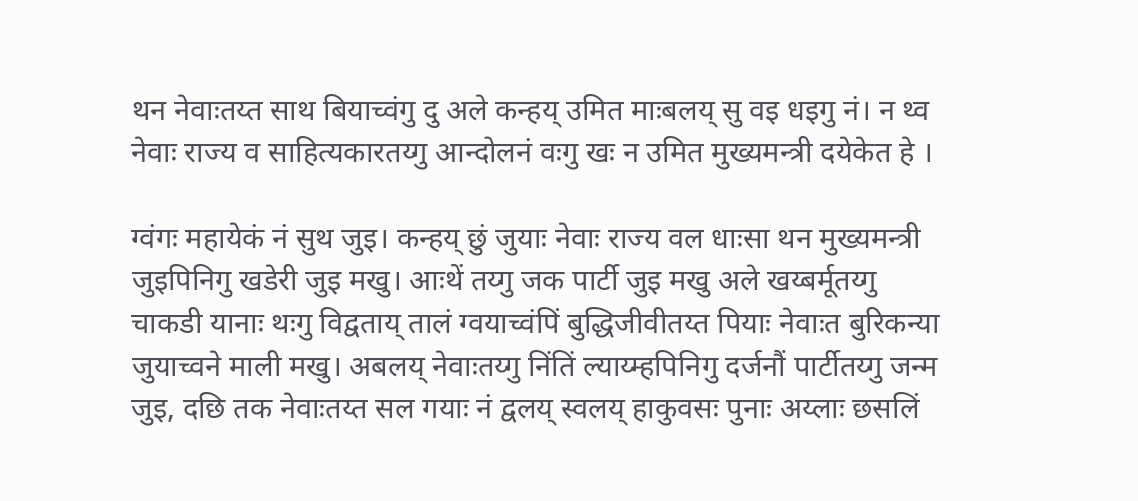थन नेवाःतय्त साथ बियाच्वंगु दु अले कन्हय् उमित माःबलय् सु वइ धइगु नं। न थ्व नेवाः राज्य व साहित्यकारतय्गु आन्दोलनं वःगु खः न उमित मुख्यमन्त्री दयेकेत हे ।

ग्वंगः महायेकं नं सुथ जुइ। कन्हय् छुं जुयाः नेवाः राज्य वल धाःसा थन मुख्यमन्त्री जुइपिनिगु खडेरी जुइ मखु। आःथें तय्गु जक पार्टी जुइ मखु अले खय्बर्मूतय्गु चाकडी यानाः थःगु विद्वताय् तालं ग्वयाच्वंपिं बुद्धिजीवीतय्त पियाः नेवाःत बुरिकन्या जुयाच्वने माली मखु। अबलय् नेवाःतय्गु निंतिं ल्याय्म्हपिनिगु दर्जनौं पार्टीतय्गु जन्म जुइ, दछि तक नेवाःतय्त सल गयाः नं द्वलय् स्वलय् हाकुवसः पुनाः अय्लाः छसलिं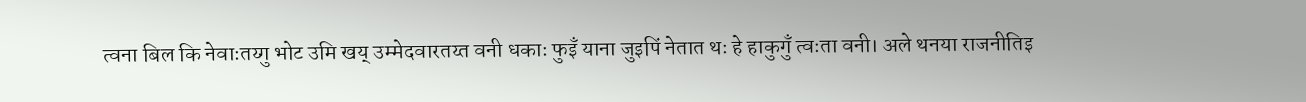त्वना बिल कि नेवाःतय्गु भोट उमि खय् उम्मेदवारतय्त वनी धकाः फुइँ याना जुइपिं नेतात थः हे हाकुगुँ त्वःता वनी। अले थनया राजनीतिइ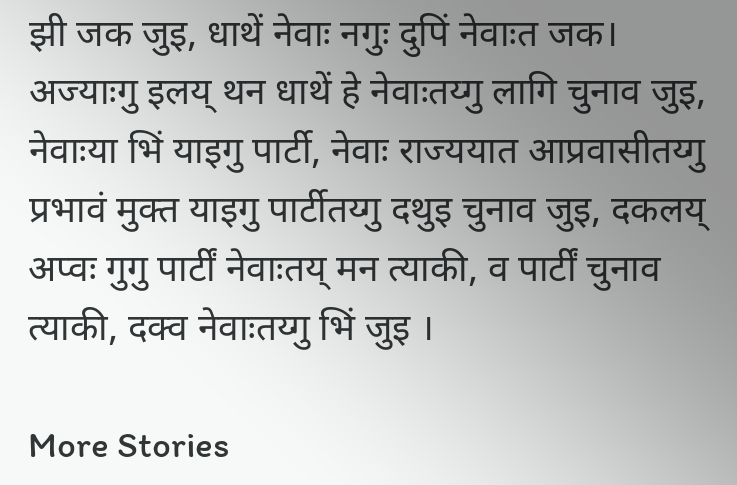झी जक जुइ, धाथें नेवाः नगुः दुपिं नेवाःत जक। अज्याःगु इलय् थन धाथें हे नेवाःतय्गु लागि चुनाव जुइ, नेवाःया भिं याइगु पार्टी, नेवाः राज्ययात आप्रवासीतय्गु प्रभावं मुक्त याइगु पार्टीतय्गु दथुइ चुनाव जुइ, दकलय् अप्वः गुगु पार्टीं नेवाःतय् मन त्याकी, व पार्टीं चुनाव त्याकी, दक्व नेवाःतय्गु भिं जुइ ।

More Stories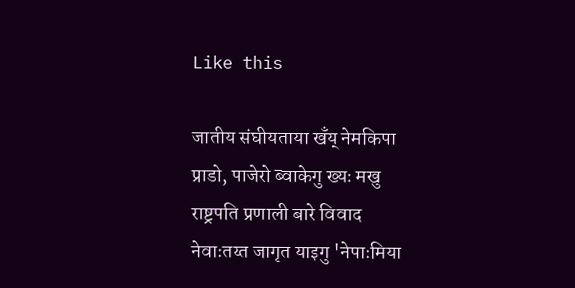Like this

जातीय संघीयताया खँय् नेमकिपा
प्राडो, पाजेरो ब्वाकेगु ख्यः मखु
राष्ट्रपति प्रणाली बारे विवाद
नेवाःतय्त जागृत याइगु 'नेपाःमिया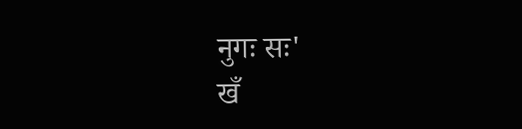नुगः सः'
खँ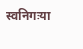स्वनिगःया